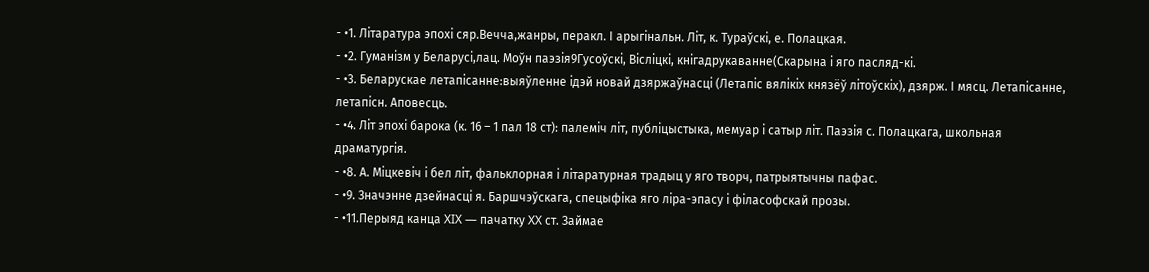- •1. Літаратура эпохі сяр.Вечча,жанры, перакл. І арыгінальн. Літ, к. Тураўскі, е. Полацкая.
- •2. Гуманізм у Беларусі,лац. Моўн паэзія9Гусоўскі, Вісліцкі, кнігадрукаванне(Скарына і яго пасляд-кі.
- •3. Беларускае летапісанне:выяўленне ідэй новай дзяржаўнасці (Летапіс вялікіх князёў літоўскіх), дзярж. І мясц. Летапісанне, летапісн. Аповесць.
- •4. Літ эпохі барока (к. 16 – 1 пал 18 ст): палеміч літ, публіцыстыка, мемуар і сатыр літ. Паэзія с. Полацкага, школьная драматургія.
- •8. А. Міцкевіч і бел літ, фальклорная і літаратурная традыц у яго творч, патрыятычны пафас.
- •9. Значэнне дзейнасці я. Баршчэўскага, спецыфіка яго ліра-эпасу і філасофскай прозы.
- •11.Перыяд канца XIX — пачатку XX ст. Займае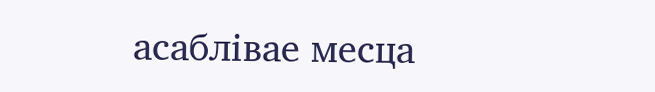асаблівае месца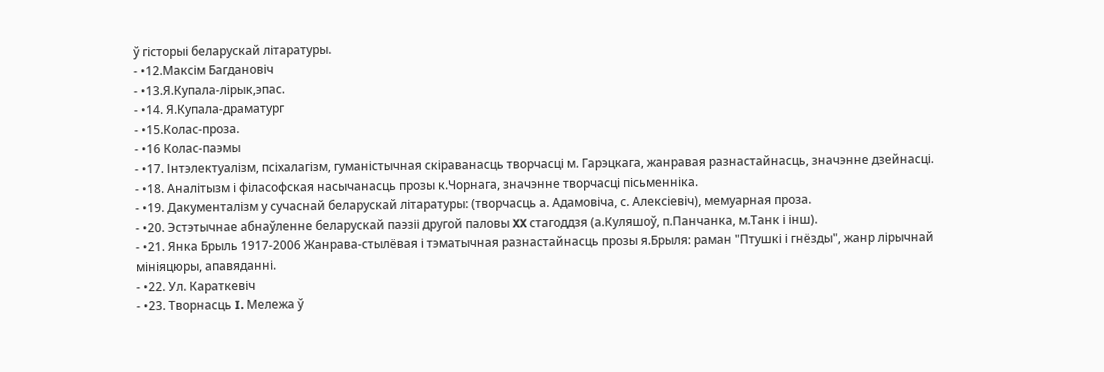ў гісторыі беларускай літаратуры.
- •12.Максім Багдановіч
- •13.Я.Купала-лірык,эпас.
- •14. Я.Купала-драматург
- •15.Колас-проза.
- •16 Колас-паэмы
- •17. Інтэлектуалізм, псіхалагізм, гуманістычная скіраванасць творчасці м. Гарэцкага, жанравая разнастайнасць, значэнне дзейнасці.
- •18. Аналітызм і філасофская насычанасць прозы к.Чорнага, значэнне творчасці пісьменніка.
- •19. Дакументалізм у сучаснай беларускай літаратуры: (творчасць а. Адамовіча, с. Алексіевіч), мемуарная проза.
- •20. Эстэтычнае абнаўленне беларускай паэзіі другой паловы XX стагоддзя (а.Куляшоў, п.Панчанка, м.Танк і інш).
- •21. Янка Брыль 1917-2006 Жанрава-стылёвая і тэматычная разнастайнасць прозы я.Брыля: раман "Птушкі і гнёзды", жанр лірычнай мініяцюры, апавяданні.
- •22. Ул. Караткевіч
- •23. Творнасць I. Мележа ў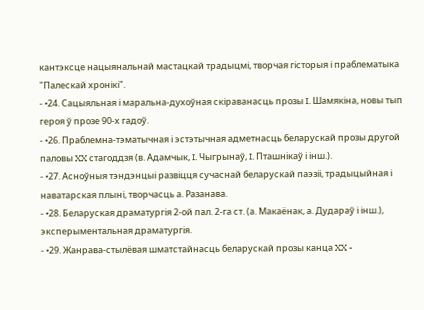кантэксце нацыянальнай мастацкай традыцмі, творчая гісторыя і праблематыка "Палескай хронікі".
- •24. Сацыяльная і маральна-духоўная скіраванасць прозы I. Шамякіна, новы тып героя ў прозе 90-х гадоў.
- •26. Праблемна-тэматычная і эстэтычная адметнасць беларускай прозы другой паловы XX стагоддзя (в. Адамчык, I. Чыгрынаў, I. Пташнікаў і інш.).
- •27. Асноўныя тэндэнцыі развіцця сучаснай беларускай паэзіі, традыцыйная і наватарская плыні, творчасць а. Разанава.
- •28. Беларуская драматургія 2-ой пал. 2-га ст. (а. Макаёнак, а. Дудараў і інш.), эксперыментальная драматургія.
- •29. Жанрава-стылёвая шматстайнасць беларускай прозы канца XX -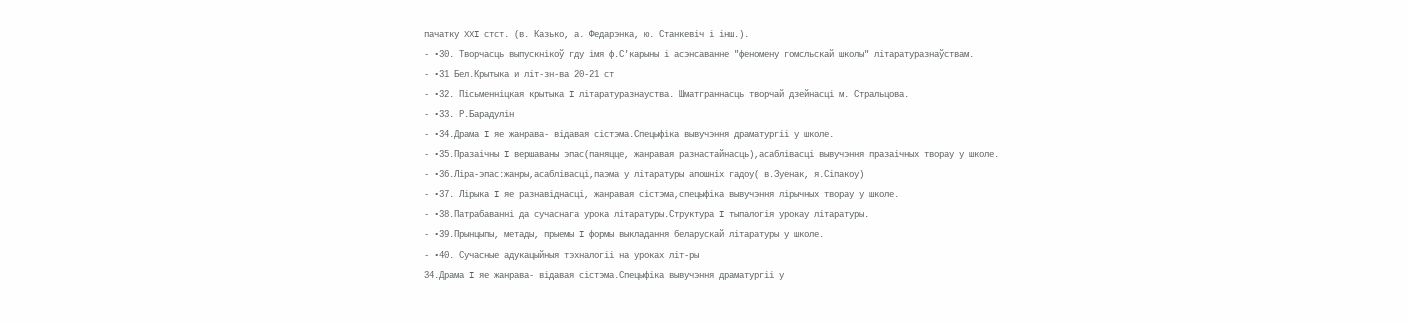пачатку XXI стст. (в. Казько, а. Федарэнка, ю. Станкевіч і інш.).
- •30. Творчасць выпускнікоў гду імя ф.С'карыны і асэнсаванне "феномену гомсльскай школы" літаратуразнаўствам.
- •31 Бел.Крытыка и літ-зн-ва 20-21 ст
- •32. Пiсьменнiцкая крытыка I лiтаратуразнауства. Шматграннасць творчай дзейнасцi м. Стральцова.
- •33. Р.Барадулін
- •34.Драма I яе жанрава- вiдавая сiстэма.Спецыфiка вывучэння драматургii у школе.
- •35.Празаiчны I вершаваны эпас(паняцце, жанравая разнастайнасць),асаблiвасцi вывучэння празаiчных творау у школе.
- •36.Лiра-эпас:жанры,асаблiвасцi,паэма у лiтаратуры апошнiх гадоу( в.Зуенак, я.Сiпакоу)
- •37. Лiрыка I яе разнавiднасцi, жанравая сiстэма,спецыфiка вывучэння лiрычных творау у школе.
- •38.Патрабаваннi да сучаснага урока лiтаратуры.Структура I тыпалогiя урокау лiтаратуры.
- •39.Прынцыпы, метады, прыемы I формы выкладання беларускай лiтаратуры у школе.
- •40. Сучасные адукацыйныя тэхналогіі на уроках літ-ры
34.Драма I яе жанрава- вiдавая сiстэма.Спецыфiка вывучэння драматургii у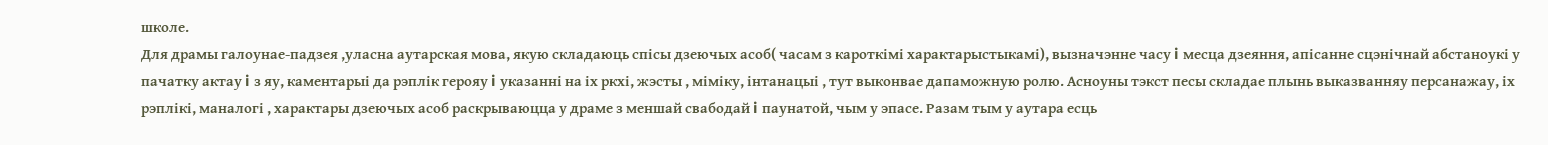школе.
Для драмы галоунае-падзея ,уласна аутарская мова, якую складаюць спiсы дзеючых асоб( часам з кароткiмi характарыстыкамi), вызначэнне часу i месца дзеяння, апiсанне сцэнiчнай абстаноукi у пачатку актау i з яу, каментарыi да рэплiк герояу i указаннi на iх ркхi, жэсты , мiмiку, iнтанацыi , тут выконвае дапаможную ролю. Асноуны тэкст песы складае плынь выказванняу персанажау, iх рэплiкi, маналогi , характары дзеючых асоб раскрываюцца у драме з меншай свабодай i паунатой, чым у эпасе. Разам тым у аутара есць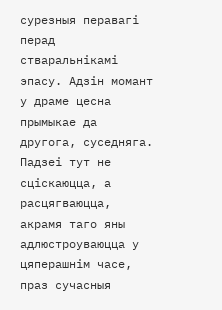сурезныя перавагi перад стваральнiкамi эпасу. Адзiн момант у драме цесна прымыкае да другога, суседняга. Падзеi тут не сцiскаюцца, а расцягваюцца, акрамя таго яны адлюстроуваюцца у цяперашнiм часе, праз сучасныя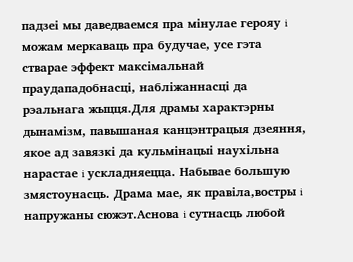падзеi мы даведваемся пра мiнулае герояу i можам меркаваць пра будучае, усе гэта стварае эффект максiмальнай праудападобнасцi, наблiжаннасцi да рэальнага жыцця.Для драмы характэрны дынамiзм, павышаная канцэнтрацыя дзеяння, якое ад завязкi да кульмiнацыi наухiльна нарастае i ускладняецца. Набывае большую змястоунасць. Драма мае, як правiла,востры i напружаны сюжэт.Аснова i сутнасць любой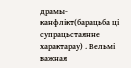драмы-канфлiкт(барацьба цi супрацьстаянне характарау) . Вельмi важная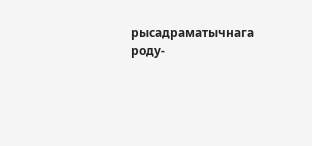рысадраматычнага роду-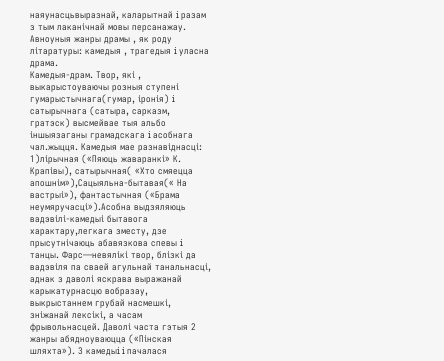наяунасцьвыразнай, каларытнай i разам з тым лаканiчнай мовы персанажау. Авноуныя жанры драмы , як роду лiтаратуры: камедыя , трагедыя i уласна драма.
Камедыя-драм. Твор, якi , выкарыстоуваючы розныя ступенi гумарыстычнага(гумар, iронiя) i сатырычнага (сатыра, сарказм, гратэск) высмейвае тыя альбо iншыязаганы грамадскага i асобнага чал.жыцця. Камедыя мае разнавiднасцi: 1)лiрычная («Пяюць жаваранкi» К. Крапiвы), сатырычная( «Хто смяецца апошнiм»),Сацыяльна-бытавая(« На вастрыi»), фантастычная («Брама неумяручасцi»).Асобна выдзяляюць вадэвiлi-камедыi бытавога характару,легкага зместу, дзе прысутнiчаюць абавязкова спевы i танцы. Фарс—невялiкi твор, блiзкi да вадэвiля па сваей агульнай танальнасцi, аднак з даволi яскрава выражанай карыкатурнасцю вобразау, выкрыстаннем грубай насмешкi, знiжанай лексiкi, а часам фрывольнасцей. Даволi часта гэтыя 2 жанры абядноуваюцца («Пiнская шляхта»). З камедыi i пачалася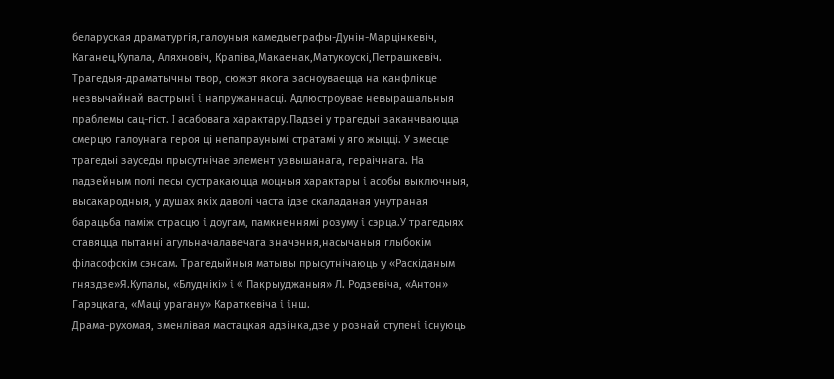беларуская драматургiя,галоуныя камедыеграфы-Дунiн-Марцiнкевiч, Каганец,Купала, Аляхновiч, Крапiва,Макаенак,Матукоускi,Петрашкевiч.
Трагедыя-драматычны твор, сюжэт якога засноуваецца на канфлiкце незвычайнай вастрынi i напружаннасцi. Адлюстроувае невырашальныя праблемы сац-гiст. I асабовага характару.Падзеi у трагедыi заканчваюцца смерцю галоунага героя цi непапраунымi стратамi у яго жыццi. У змесце трагедыi зауседы прысутнiчае элемент узвышанага, гераiчнага. На падзейным полi песы сустракаюцца моцныя характары i асобы выключныя, высакародныя, у душах якiх даволi часта iдзе скаладаная унутраная барацьба памiж страсцю i доугам, памкненнямi розуму i сэрца.У трагедыях ставяцца пытаннi агульначалавечага значэння,насычаныя глыбокiм фiласофскiм сэнсам. Трагедыйныя матывы прысутнiчаюць у «Раскiданым гняздзе»Я.Купалы, «Блуднiкi» i « Пакрыуджаныя» Л. Родзевiча, «Антон» Гарэцкага, «Мацi урагану» Караткевiча i iнш.
Драма-рухомая, зменлiвая мастацкая адзiнка,дзе у рознай ступенi iснуюць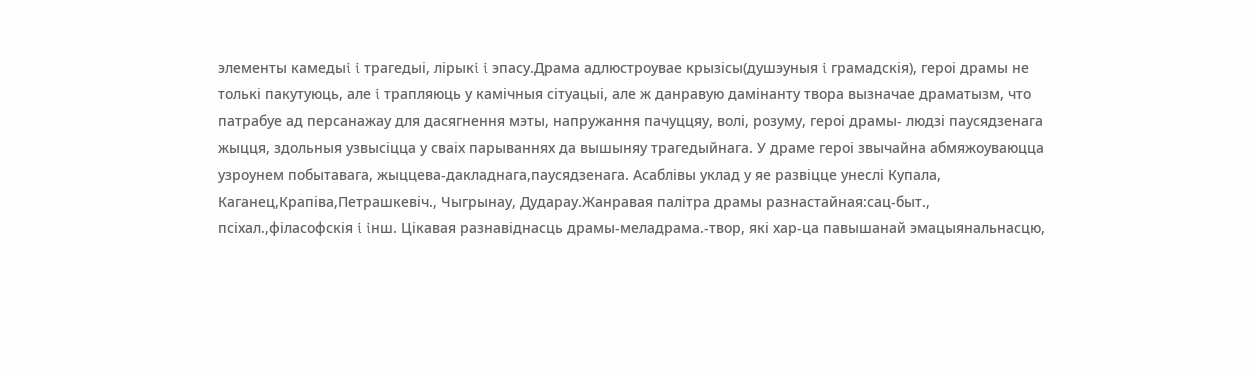элементы камедыi i трагедыi, лiрыкi i эпасу.Драма адлюстроувае крызiсы(душэуныя i грамадскiя), героi драмы не толькi пакутуюць, але i трапляюць у камiчныя сiтуацыi, але ж данравую дамiнанту твора вызначае драматызм, что патрабуе ад персанажау для дасягнення мэты, напружання пачуццяу, волi, розуму, героi драмы- людзi паусядзенага жыцця, здольныя узвысiцца у сваiх парываннях да вышыняу трагедыйнага. У драме героi звычайна абмяжоуваюцца узроунем побытавага, жыццева-дакладнага,паусядзенага. Асаблiвы уклад у яе развiцце унеслi Купала, Каганец,Крапiва,Петрашкевiч., Чыгрынау, Дударау.Жанравая палiтра драмы разнастайная:сац-быт., псiхал.,фiласофскiя i iнш. Цiкавая разнавiднасць драмы-меладрама.-твор, якi хар-ца павышанай эмацыянальнасцю,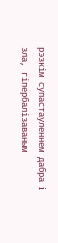рэзкiм супастауленнем дабра i зла, гiпербалiзаваным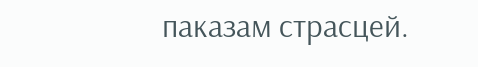паказам страсцей.